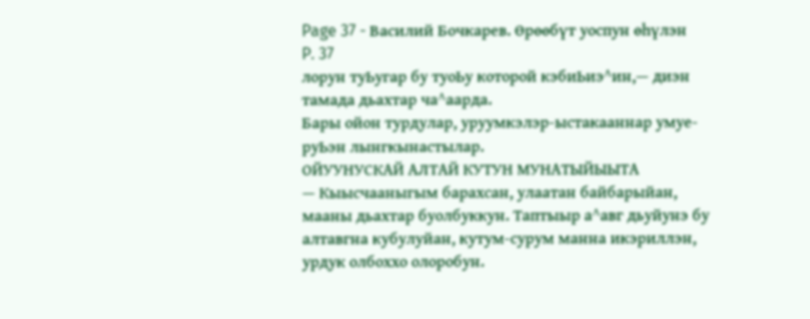Page 37 - Василий Бочкарев. Өрөөбүт уоспун өһүлэн
P. 37
лорун туЬугар бу туоЬу которой кэбиЬиэ^ин,— диэн
тамада дьахтар ча^аарда.
Бары ойон турдулар, уруумкэлэр-ыстакааннар умуе-
руЬэн лынгкынастылар.
ОЙУУНУСКАЙ АЛТАЙ КУТУН МУНАТЫЙЫЫТА
— Кыысчааныгым барахсан, улаатан байбарыйан,
мааны дьахтар буолбуккун. Таптыыр а^авг дьуйунэ бу
алтавгна кубулуйан, кутум-сурум манна икэриллэн,
урдук олбоххо олоробун.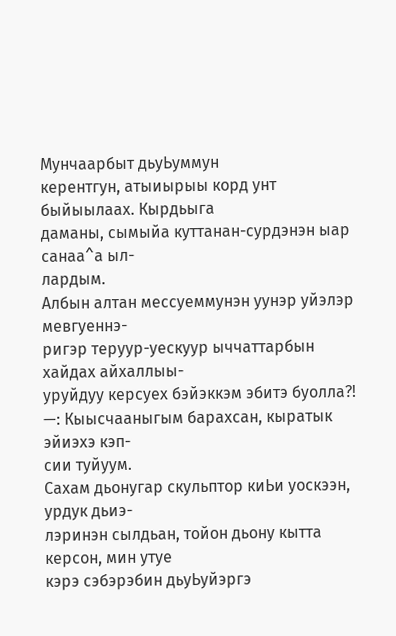Мунчаарбыт дьуЬуммун
керентгун, атыиырыы корд унт быйыылаах. Кырдьыга
даманы, сымыйа куттанан-сурдэнэн ыар санаа^а ыл-
лардым.
Албын алтан мессуеммунэн уунэр уйэлэр мевгуеннэ-
ригэр теруур-уескуур ыччаттарбын хайдах айхаллыы-
уруйдуу керсуех бэйэккэм эбитэ буолла?!
—: Кыысчааныгым барахсан, кыратык эйиэхэ кэп-
сии туйуум.
Сахам дьонугар скульптор киЬи уоскээн, урдук дьиэ-
лэринэн сылдьан, тойон дьону кытта керсон, мин утуе
кэрэ сэбэрэбин дьуЬуйэргэ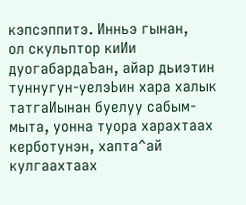кэпсэппитэ. Инньэ гынан,
ол скульптор киИи дуогабардаЪан, айар дьиэтин
туннугун-уелэЬин хара халык татгаИынан буелуу сабым-
мыта, уонна туора харахтаах керботунэн, хапта^ай
кулгаахтаах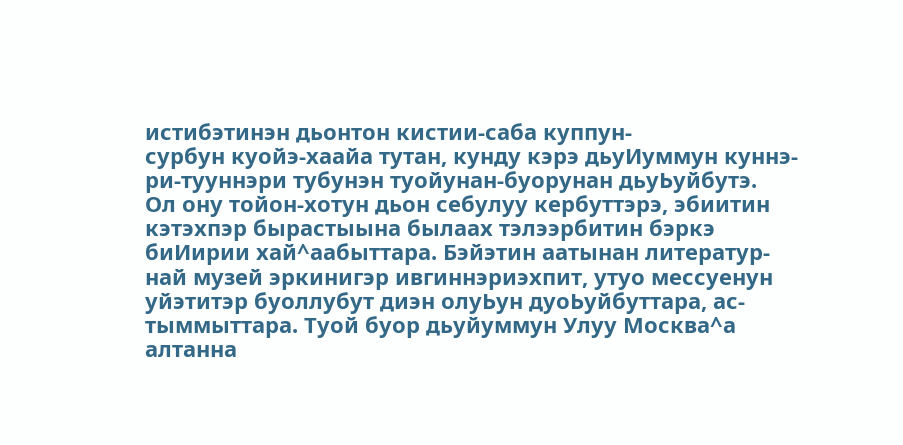истибэтинэн дьонтон кистии-саба куппун-
сурбун куойэ-хаайа тутан, кунду кэрэ дьуИуммун куннэ-
ри-тууннэри тубунэн туойунан-буорунан дьуЬуйбутэ.
Ол ону тойон-хотун дьон себулуу кербуттэрэ, эбиитин
кэтэхпэр бырастыына былаах тэлээрбитин бэркэ
биИирии хай^аабыттара. Бэйэтин аатынан литератур-
най музей эркинигэр ивгиннэриэхпит, утуо мессуенун
уйэтитэр буоллубут диэн олуЬун дуоЬуйбуттара, ас-
тыммыттара. Туой буор дьуйуммун Улуу Москва^а
алтанна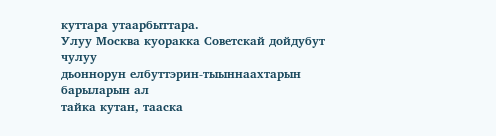куттара утаарбыттара.
Улуу Москва куоракка Советскай дойдубут чулуу
дьоннорун елбуттэрин-тыыннаахтарын барыларын ал
тайка кутан, тааска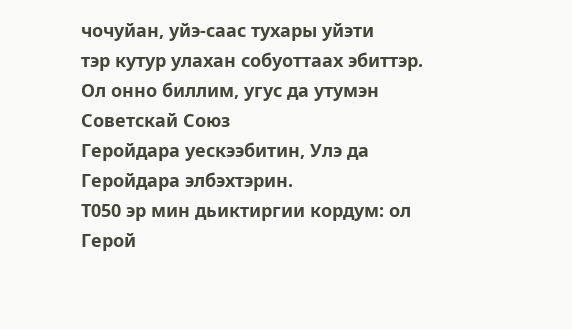чочуйан, уйэ-саас тухары уйэти
тэр кутур улахан собуоттаах эбиттэр.
Ол онно биллим, угус да утумэн Советскай Союз
Геройдара уескээбитин, Улэ да Геройдара элбэхтэрин.
Т050 эр мин дьиктиргии кордум: ол Герой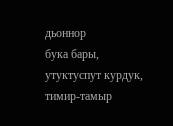дьоннор
бука бары, утуктуспут курдук, тимир-тамыр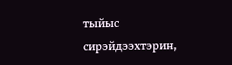тыйыс
сирэйдээхтэрин,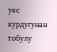уес курдугунан тобулу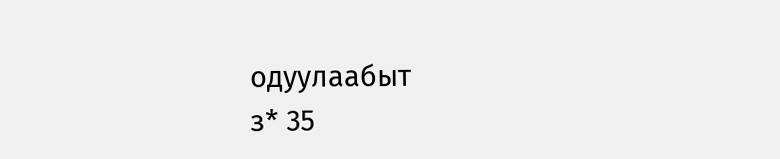одуулаабыт
з* 35